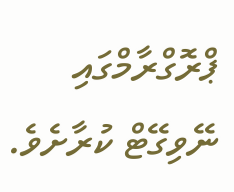ޕްރޮގްރާމްގައި ނޭވިގޭޓް ކުރާށެވެ.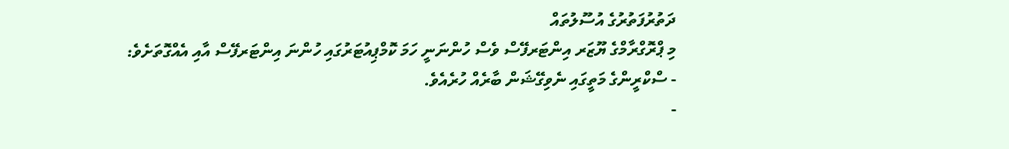ދަތުރުފަތުރުގެ އުސޫލުތައް
މި ޕްރޮގްރާމްގެ ޔޫޒަރ އިންޓަރފޭސް ވެސް ހުންނަނީ ހަމަ ކޮމްޕިއުޓަރުގައި ހުންނަ އިންޓަރފޭސް އާއި އެއްގޮތަށެވެ:
- ސްކްރީންގެ މަތީގައި ނެވިގޭޝަން ބާރެއް ހުރެއެވެ.
-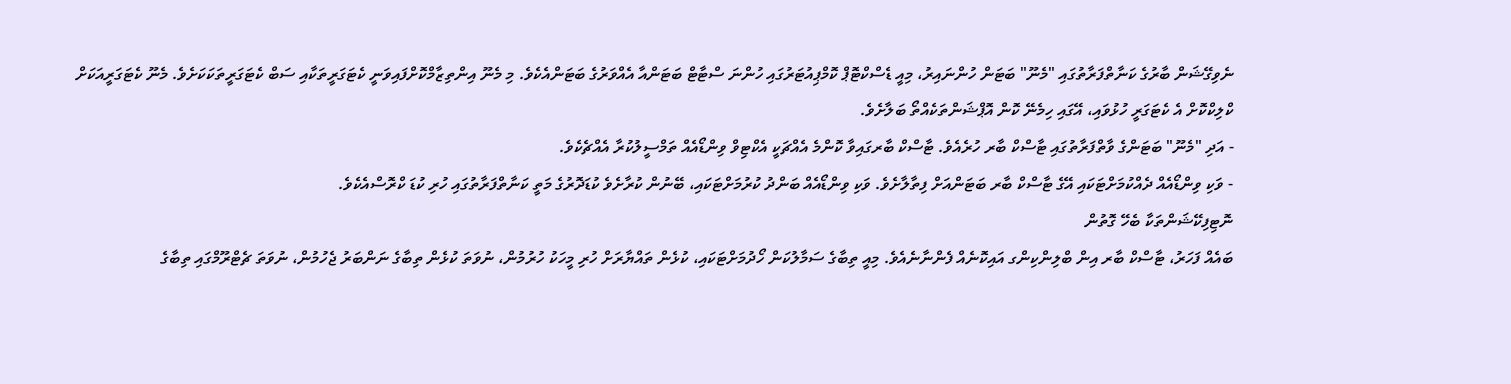ނެވިގޭޝަން ބާރުގެ ކަނާތްފަރާތުގައި "މެނޫ" ބަޓަން ހުންނައިރު، މިއީ ޑެސްކްޓޮޕް ކޮމްޕިއުޓަރުގައި ހުންނަ ސްޓާޓް ބަޓަންއާ އެއްވަރުގެ ބަޓަންއެކެވެ. މި މެނޫ އިންތިޒާމްކޮށްފައިވަނީ ކެޓަގަރީތަކާއި ސަބް ކެޓަގަރީތަކަކަށެވެ. މެނޫ ކެޓަގަރީއަކަށް ކްލިކްކޮށް އެ ކެޓަގަރީ ހުޅުވައި، އޭގައި ހިމެނޭ ކޮން އޮޕްޝަންތަކެއްތޯ ބަލާށެވެ.
- އަދި "މެނޫ" ބަޓަންގެ ވާތްފަރާތުގައި ޓާސްކް ބާރ ހުރެއެވެ. ޓާސްކް ބާރގައިވާ ކޮންމެ އެއްޗަކީ އެކްޓިވް ވިންޑޯއެއް ތަމްސީލުކުރާ އެއްޗެކެވެ.
- ވަކި ވިންޑޯއެއް ދެއްކުމަށްޓަކައި އޭގެ ޓާސްކް ބާރ ބަޓަންއަށް ފިތާލާށެވެ. ވަކި ވިންޑޯއެއް ބަންދު ކުރުމަށްޓަކައި، ބޭނުން ކުރާށެވެ ކުޑަދޮރުގެ މަތީ ކަނާތްފަރާތުގައި ހުރި ކުޑަ ކްރޮސްއެކެވެ.
ނޮޓިފިކޭޝަންތަކާ ބެހޭ ގޮތުން
ބައެއް ފަހަރު، ޓާސްކް ބާރ އިން ބްލިންކިންގ އައިކޮނެއް ފެންނާނެއެވެ. މިއީ ތިބާގެ ސަމާލުކަން ހޯދުމަށްޓަކައި، ކުޅެން ތައްޔާރަށް ހުރި މީހަކު ހުރުމުން، ނުވަތަ ކުޅެން ތިބާގެ ނަންބަރު ޖެހުމުން، ނުވަތަ ޗެޓްރޫމްގައި ތިބާގެ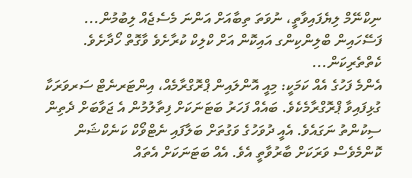ނިކްނޭމް ލިޔެފައިވާތީ، ނުވަތަ ތިބާއަށް އަންނަ މެސެޖެއް ލިބުމުން... ފަސޭހައިން ބްލިންކިންގ އައިކޮން އަށް ކްލިކް ކުރާށެވެ ވާގޮތް ހޯދާށެވެ.
ކެތްތެރިކަން...
އެންމެ ފަހުގެ އެއް ކަމަކީ: މިއީ އޮންލައިން ޕްރޮގްރާމެއް، އިންޓަރނެޓް ސަރވަރަކާ ގުޅިފައިވާ ޕްރޮގްރާމެކެވެ. ބައެއް ފަހަރު ބަޓަނަކަށް ފިތާލުމުން އެ ޖަވާބަށް ދެތިން ސިކުންތު ނަގައެވެ. އެއީ ދުވަހުގެ ވަގުތަށް ބަލާފައި ނެޓްވޯކް ކަނެކްޝަން ކޮންމެވެސް ވަރަކަށް ބާރުވާތީ އެވެ. އެއް ބަޓަނަކަށް އެތައް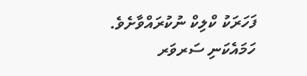ފަހަރަކު ކްލިކް ނުކުރައްވާށެވެ. ހަމައެކަނި ސަރވަރ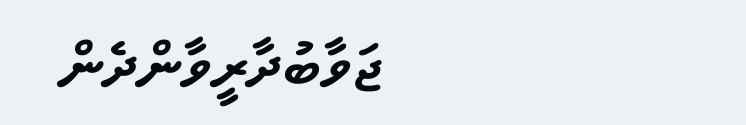ޖަވާބުދާރީވާންދެން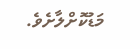މަޑުކޮށްލާށެވެ.